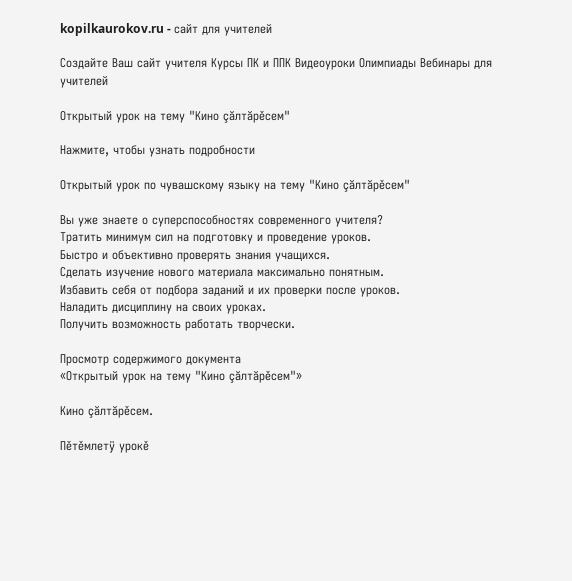kopilkaurokov.ru - сайт для учителей

Создайте Ваш сайт учителя Курсы ПК и ППК Видеоуроки Олимпиады Вебинары для учителей

Открытый урок на тему "Кино çăлтăрěсем"

Нажмите, чтобы узнать подробности

Открытый урок по чувашскому языку на тему "Кино çăлтăрěсем"

Вы уже знаете о суперспособностях современного учителя?
Тратить минимум сил на подготовку и проведение уроков.
Быстро и объективно проверять знания учащихся.
Сделать изучение нового материала максимально понятным.
Избавить себя от подбора заданий и их проверки после уроков.
Наладить дисциплину на своих уроках.
Получить возможность работать творчески.

Просмотр содержимого документа
«Открытый урок на тему "Кино çăлтăрěсем"»

Кино çăлтăрěсем.

Пěтěмлетÿ урокě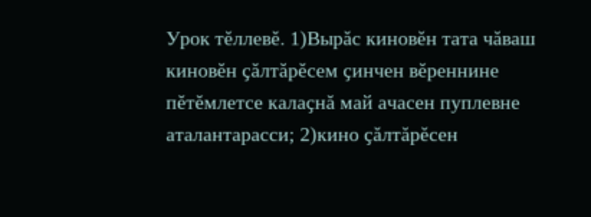Урок тĕллевĕ. 1)Вырăс киновĕн тата чăваш киновĕн ҫăлтăрĕсем ҫинчен вĕреннине пĕтĕмлетсе калаҫнă май ачасен пуплевне аталантарасси; 2)кино ҫăлтăрĕсен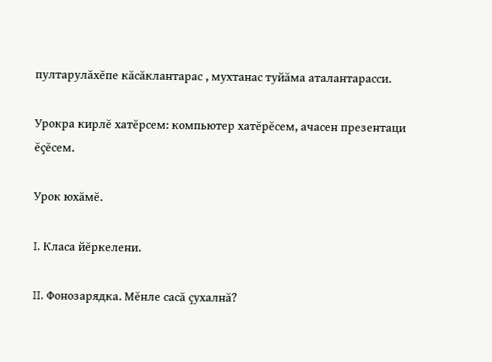пултарулăхĕпе кăсăклантарас , мухтанас туйăма аталантарасси.

Урокра кирлĕ хатĕрсем: компьютер хатĕрĕсем, ачасен презентаци ĕҫĕсем.

Урок юхăмĕ.

I. Класа йĕркелени.

II. Фонозарядка. Мĕнле сасă ҫухалнă?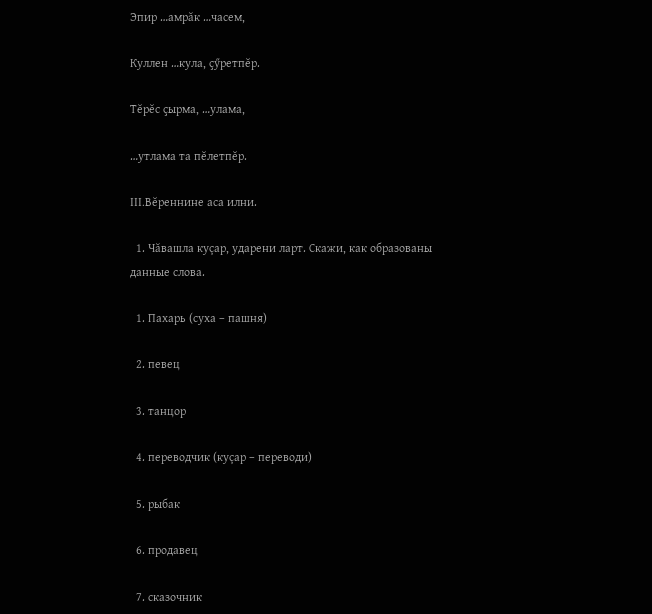Эпир …амрăк …часем,

Куллен …кула, ҫӳретпĕр.

Тĕрĕс ҫырма, …улама,

…утлама та пĕлетпĕр.

III.Вĕреннине аса илни.

  1. Чăвашла куçар, ударени ларт. Скажи, как образованы данные слова.

  1. Пахарь (суха – пашня)

  2. певец

  3. танцор

  4. переводчик (куçар – переводи)

  5. рыбак

  6. продавец

  7. сказочник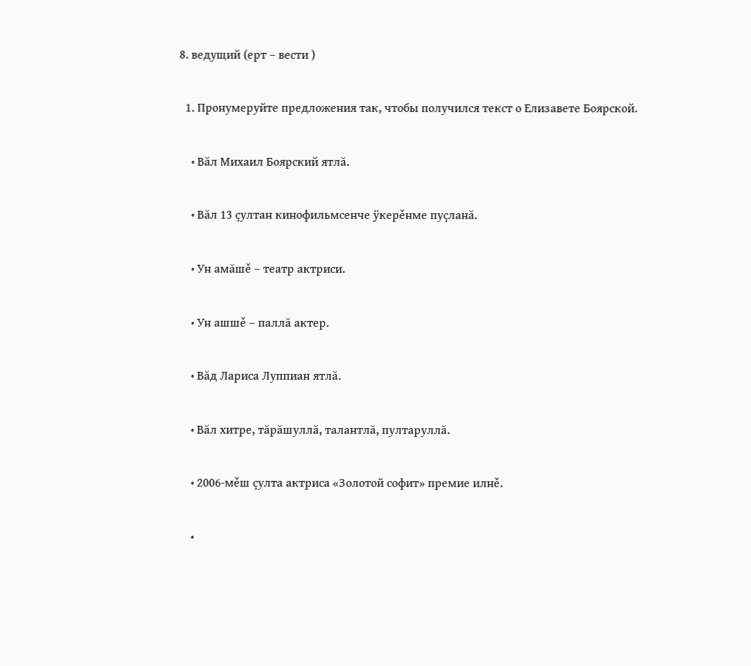8. ведущий (ерт – вести )

  1. Пронумеруйте предложения так, чтобы получился текст о Елизавете Боярской.

    • Вăл Михаил Боярский ятлă.

    • Вăл 13 çултан кинофильмсенче ÿкерěнме пуçланă.

    • Ун амăшě – театр актриси.

    • Ун ашшě – паллă актер.

    • Вăд Лариса Луппиан ятлă.

    • Вăл хитре, тăрăшуллă, талантлă, пултаруллă.

    • 2006-мěш çулта актриса «Золотой софит» премие илнě.

    •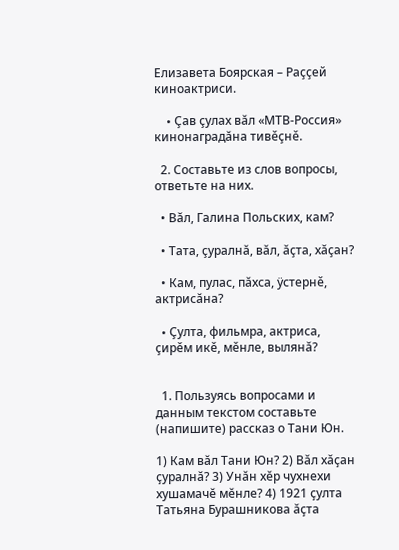Елизавета Боярская – Раççей киноактриси.

    • Çав çулах вăл «МТВ-Россия» кинонаградăна тивěçнě.

  2. Составьте из слов вопросы, ответьте на них.

  • Вăл, Галина Польских, кам?

  • Тата, çуралнă, вăл, ăçта, хăçан?

  • Кам, пулас, пăхса, ÿстернě, актрисăна?

  • Çулта, фильмра, актриса, çирěм икě, мěнле, вылянă?


  1. Пользуясь вопросами и данным текстом составьте (напишите) рассказ о Тани Юн.

1) Кам вăл Тани Юн? 2) Вăл хăҫан ҫуралнă? 3) Унăн хĕр чухнехи хушамачĕ мĕнле? 4) 1921 ҫулта Татьяна Бурашникова ăҫта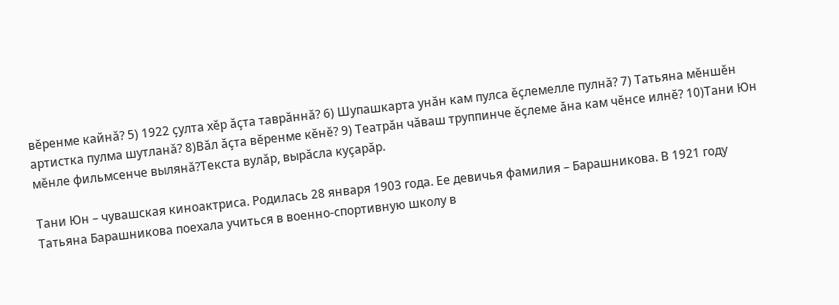вĕренме кайнă? 5) 1922 ҫулта хĕр ăҫта таврăннă? 6) Шупашкарта унăн кам пулса ĕҫлемелле пулнă? 7) Татьяна мĕншĕн артистка пулма шутланă? 8)Вăл ăҫта вĕренме кĕнĕ? 9) Театрăн чăваш труппинче ĕҫлеме ăна кам чĕнсе илнĕ? 10)Тани Юн мĕнле фильмсенче вылянă?Текста вулăр, вырăсла куçарăр.

Тани Юн – чувашская киноактриса. Родилась 28 января 1903 года. Ее девичья фамилия – Барашникова. В 1921 году Татьяна Барашникова поехала учиться в военно-спортивную школу в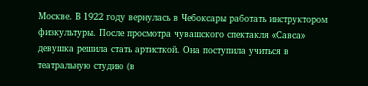Москве. В 1922 году вернулась в Чебоксары работать инструктором физкультуры. После просмотра чувашского спектакля «Савса» девушка решила стать артисткой. Она поступила учиться в театральную студию (в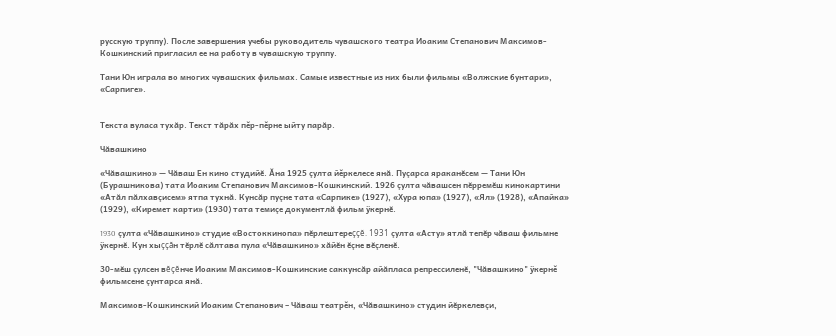русскую труппу). После завершения учебы руководитель чувашского театра Иоаким Степанович Максимов-Кошкинский пригласил ее на работу в чувашскую труппу.

Тани Юн играла во многих чувашских фильмах. Самые известные из них были фильмы «Волжские бунтари», «Сарпиге».


Текста вуласа тухăр. Текст тăрăх пěр-пěрне ыйту парăр.

Чăвашкино

«Чăвашкино» — Чăваш Ен кино студийĕ. Ăна 1925 çулта йěркелесе янă. Пуçарса яраканĕсем — Тани Юн (Бурашникова) тата Иоаким Степанович Максимов-Кошкинский. 1926 çулта чăвашсен пĕрремĕш кинокартини «Атăл пăлхавçисем» ятпа тухнă. Кунсăр пуçне тата «Сарпике» (1927), «Хура юпа» (1927), «Ял» (1928), «Апайка» (1929), «Киремет карти» (1930) тата темиçе документлă фильм ÿкернĕ.

1930 çулта «Чăвашкино» студие «Востоккинопа» пĕрлештереççĕ. 1931 çулта «Асту» ятлă тепĕр чăваш фильмне ÿкернĕ. Кун хыççăн тĕрлĕ сăлтава пула «Чăвашкино» хăйĕн ĕçне вĕçленĕ.

30-мĕш çулсен вĕçĕнче Иоаким Максимов-Кошкинские саккунсăр айăпласа репрессиленĕ, "Чăвашкино" ÿкернě фильмсене çунтарса янă.

Максимов-Кошкинский Иоаким Степанович – Чăваш театрěн, «Чăвашкино» студин йĕркелевçи,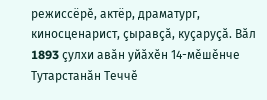режиссёрĕ, актёр, драматург, киносценарист, çыравçă, куçаруçă. Вăл 1893 çулхи авăн уйăхĕн 14-мěшěнче Тутарстанăн Теччĕ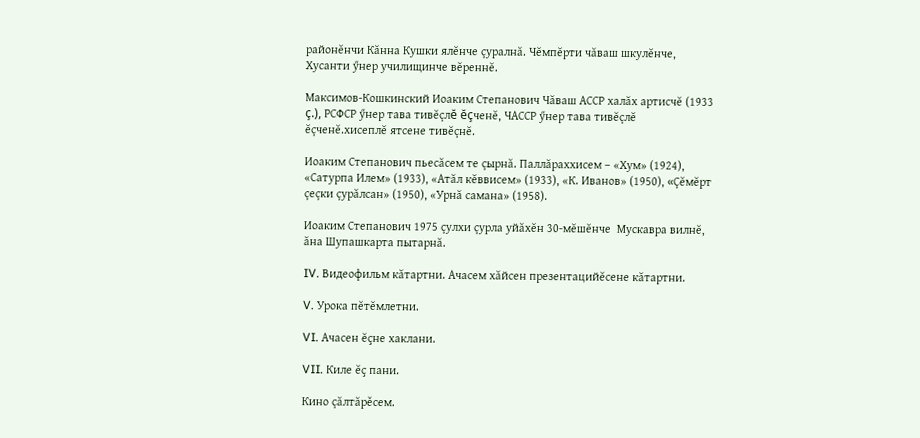районĕнчи Кăнна Кушки ялĕнче çуралнă. Чĕмпĕрти чăваш шкулĕнче, Хусанти ӳнер училищинче вĕреннĕ.

Максимов-Кошкинский Иоаким Степанович Чăваш АССР халăх артисчĕ (1933 ç.), РСФСР ӳнер тава тивĕçлĕ ĕçченĕ, ЧАССР ӳнер тава тивĕçлĕ ĕçченĕ.хисеплĕ ятсене тивĕçнĕ.

Иоаким Степанович пьесăсем те çырнă. Паллăраххисем – «Хум» (1924), «Сатурпа Илем» (1933), «Атăл кĕввисем» (1933), «К. Иванов» (1950), «Çĕмĕрт çеçки çурăлсан» (1950), «Урнă самана» (1958).

Иоаким Степанович 1975 çулхи çурла уйăхĕн 30-мĕшĕнче  Мускавра вилнĕ, ăна Шупашкарта пытарнă.

IV. Видеофильм кăтартни. Ачасем хăйсен презентацийĕсене кăтартни.

V. Урока пĕтĕмлетни.

VI. Ачасен ĕҫне хаклани.

VII. Киле ĕҫ пани.

Кино çăлтăрěсем.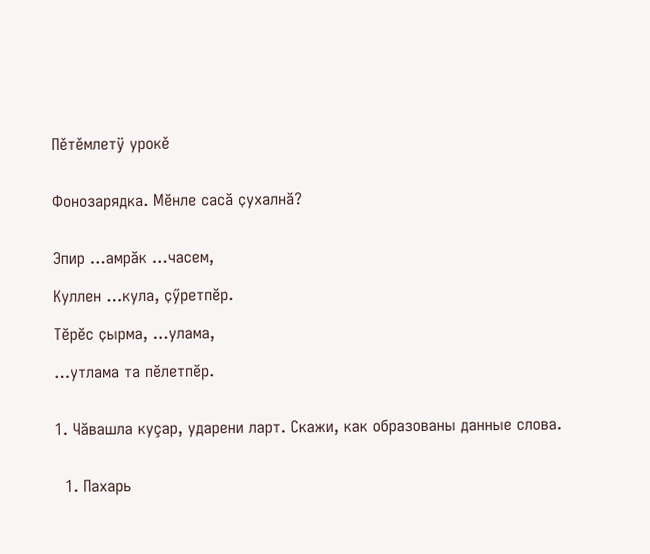Пěтěмлетÿ урокě


Фонозарядка. Мĕнле сасă ҫухалнă?


Эпир …амрăк …часем,

Куллен …кула, ҫӳретпĕр.

Тĕрĕс ҫырма, …улама,

…утлама та пĕлетпĕр.


1. Чăвашла куçар, ударени ларт. Скажи, как образованы данные слова.


  1. Пахарь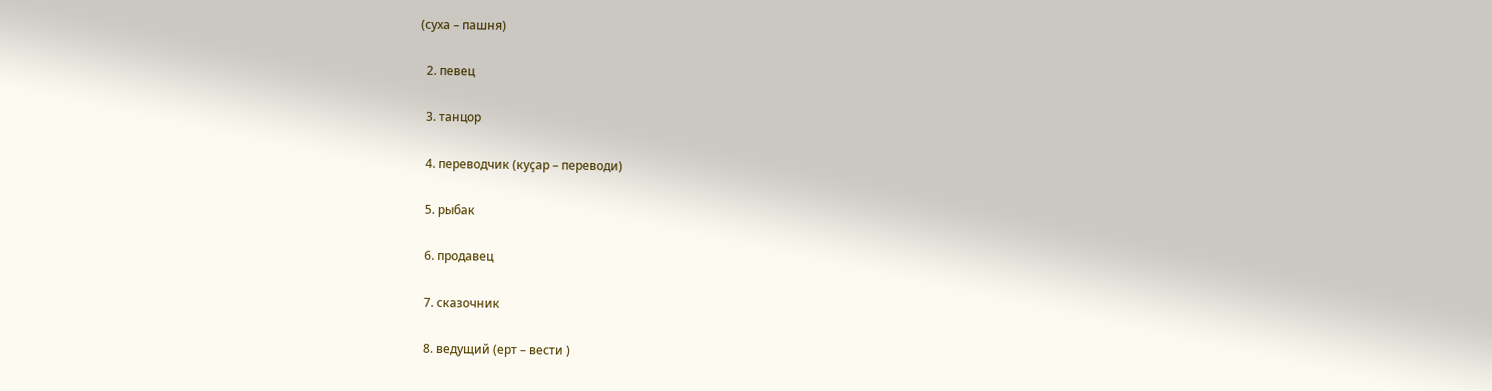(суха – пашня)

  2. певец

  3. танцор

  4. переводчик (куçар – переводи)

  5. рыбак

  6. продавец

  7. сказочник

  8. ведущий (ерт – вести )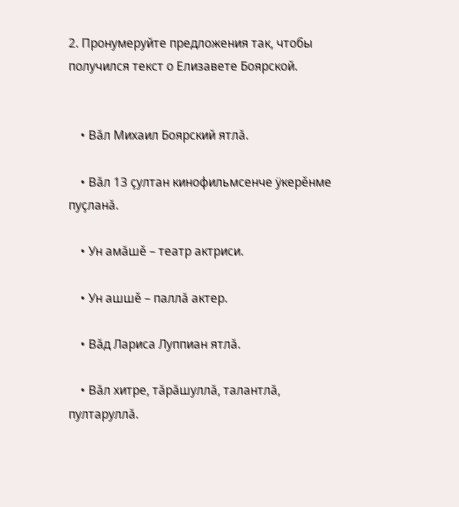2. Пронумеруйте предложения так, чтобы получился текст о Елизавете Боярской.


    • Вăл Михаил Боярский ятлă.

    • Вăл 13 çултан кинофильмсенче ÿкерěнме пуçланă.

    • Ун амăшě – театр актриси.

    • Ун ашшě – паллă актер.

    • Вăд Лариса Луппиан ятлă.

    • Вăл хитре, тăрăшуллă, талантлă, пултаруллă.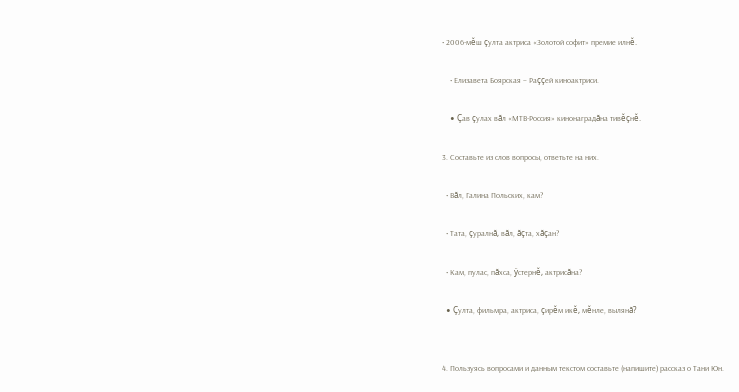• 2006-мěш çулта актриса «Золотой софит» премие илнě.

    • Елизавета Боярская – Раççей киноактриси.

    • Çав çулах вăл «МТВ-Россия» кинонаградăна тивěçнě.

3. Составьте из слов вопросы, ответьте на них.

  • Вăл, Галина Польских, кам?

  • Тата, çуралнă, вăл, ăçта, хăçан?

  • Кам, пулас, пăхса, ÿстернě, актрисăна?

  • Çулта, фильмра, актриса, çирěм икě, мěнле, вылянă?


4. Пользуясь вопросами и данным текстом составьте (напишите) рассказ о Тани Юн.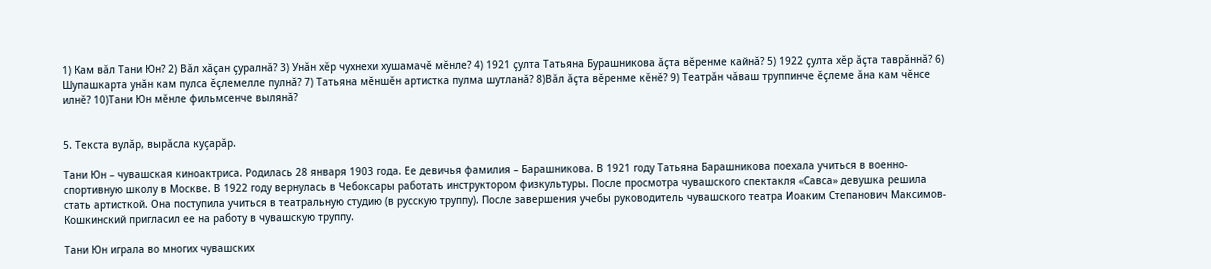1) Кам вăл Тани Юн? 2) Вăл хăҫан ҫуралнă? 3) Унăн хĕр чухнехи хушамачĕ мĕнле? 4) 1921 ҫулта Татьяна Бурашникова ăҫта вĕренме кайнă? 5) 1922 ҫулта хĕр ăҫта таврăннă? 6) Шупашкарта унăн кам пулса ĕҫлемелле пулнă? 7) Татьяна мĕншĕн артистка пулма шутланă? 8)Вăл ăҫта вĕренме кĕнĕ? 9) Театрăн чăваш труппинче ĕҫлеме ăна кам чĕнсе илнĕ? 10)Тани Юн мĕнле фильмсенче вылянă?


5. Текста вулăр, вырăсла куçарăр.

Тани Юн – чувашская киноактриса. Родилась 28 января 1903 года. Ее девичья фамилия – Барашникова. В 1921 году Татьяна Барашникова поехала учиться в военно-спортивную школу в Москве. В 1922 году вернулась в Чебоксары работать инструктором физкультуры. После просмотра чувашского спектакля «Савса» девушка решила стать артисткой. Она поступила учиться в театральную студию (в русскую труппу). После завершения учебы руководитель чувашского театра Иоаким Степанович Максимов-Кошкинский пригласил ее на работу в чувашскую труппу.

Тани Юн играла во многих чувашских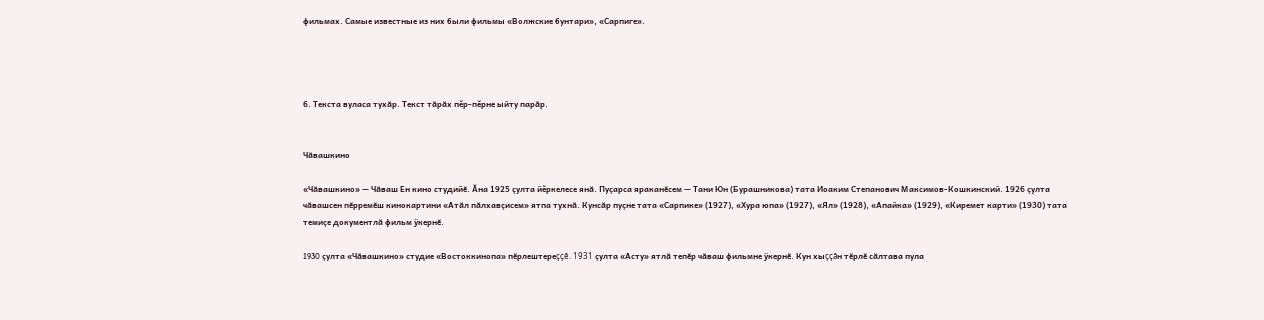фильмах. Самые известные из них были фильмы «Волжские бунтари», «Сарпиге».




6. Текста вуласа тухăр. Текст тăрăх пěр-пěрне ыйту парăр.


Чăвашкино

«Чăвашкино» — Чăваш Ен кино студийĕ. Ăна 1925 çулта йěркелесе янă. Пуçарса яраканĕсем — Тани Юн (Бурашникова) тата Иоаким Степанович Максимов-Кошкинский. 1926 çулта чăвашсен пĕрремĕш кинокартини «Атăл пăлхавçисем» ятпа тухнă. Кунсăр пуçне тата «Сарпике» (1927), «Хура юпа» (1927), «Ял» (1928), «Апайка» (1929), «Киремет карти» (1930) тата темиçе документлă фильм ÿкернĕ.

1930 çулта «Чăвашкино» студие «Востоккинопа» пĕрлештереççĕ. 1931 çулта «Асту» ятлă тепĕр чăваш фильмне ÿкернĕ. Кун хыççăн тĕрлĕ сăлтава пула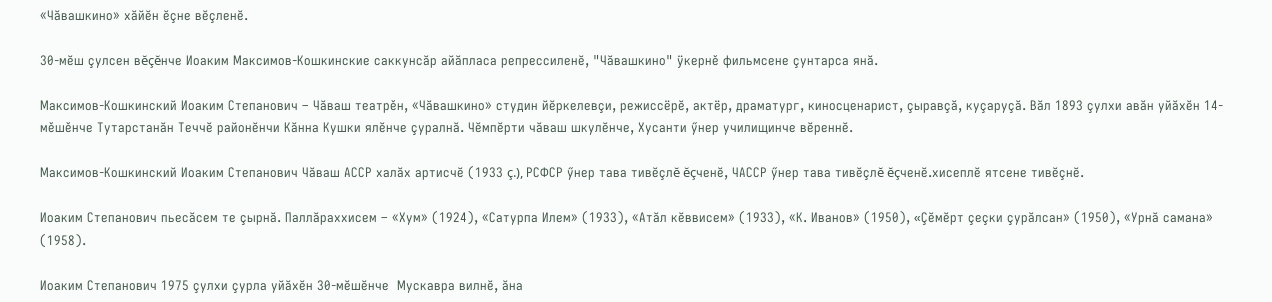«Чăвашкино» хăйĕн ĕçне вĕçленĕ.

30-мĕш çулсен вĕçĕнче Иоаким Максимов-Кошкинские саккунсăр айăпласа репрессиленĕ, "Чăвашкино" ÿкернě фильмсене çунтарса янă.

Максимов-Кошкинский Иоаким Степанович – Чăваш театрěн, «Чăвашкино» студин йĕркелевçи, режиссёрĕ, актёр, драматург, киносценарист, çыравçă, куçаруçă. Вăл 1893 çулхи авăн уйăхĕн 14-мěшěнче Тутарстанăн Теччĕ районĕнчи Кăнна Кушки ялĕнче çуралнă. Чĕмпĕрти чăваш шкулĕнче, Хусанти ӳнер училищинче вĕреннĕ.

Максимов-Кошкинский Иоаким Степанович Чăваш АССР халăх артисчĕ (1933 ç.), РСФСР ӳнер тава тивĕçлĕ ĕçченĕ, ЧАССР ӳнер тава тивĕçлĕ ĕçченĕ.хисеплĕ ятсене тивĕçнĕ.

Иоаким Степанович пьесăсем те çырнă. Паллăраххисем – «Хум» (1924), «Сатурпа Илем» (1933), «Атăл кĕввисем» (1933), «К. Иванов» (1950), «Çĕмĕрт çеçки çурăлсан» (1950), «Урнă самана» (1958).

Иоаким Степанович 1975 çулхи çурла уйăхĕн 30-мĕшĕнче  Мускавра вилнĕ, ăна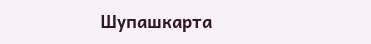Шупашкарта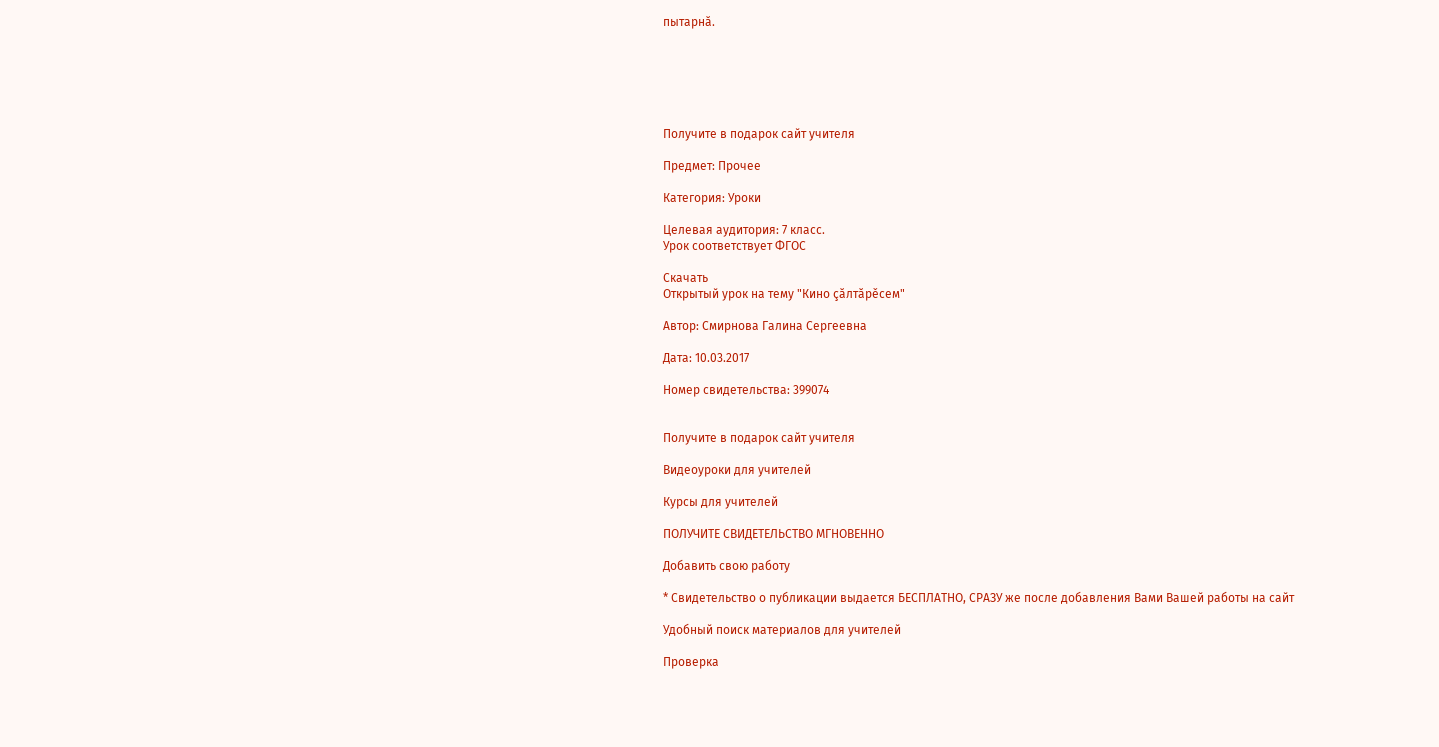пытарнă.






Получите в подарок сайт учителя

Предмет: Прочее

Категория: Уроки

Целевая аудитория: 7 класс.
Урок соответствует ФГОС

Скачать
Открытый урок на тему "Кино çăлтăрěсем"

Автор: Смирнова Галина Сергеевна

Дата: 10.03.2017

Номер свидетельства: 399074


Получите в подарок сайт учителя

Видеоуроки для учителей

Курсы для учителей

ПОЛУЧИТЕ СВИДЕТЕЛЬСТВО МГНОВЕННО

Добавить свою работу

* Свидетельство о публикации выдается БЕСПЛАТНО, СРАЗУ же после добавления Вами Вашей работы на сайт

Удобный поиск материалов для учителей

Проверка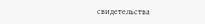свидетельства